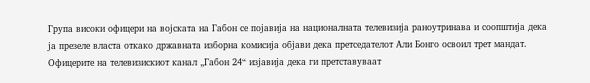Група високи офицери на војската на Габон се појавија на националната телевизија раноутринава и соопштија дека ја презеле власта откако државната изборна комисија објави дека претседателот Али Бонго освоил трет мандат.
Офицерите на телевизискиот канал „Габон 24“ изјавија дека ги претставуваат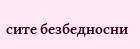сите безбедносни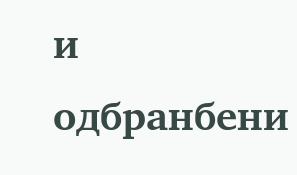и одбранбени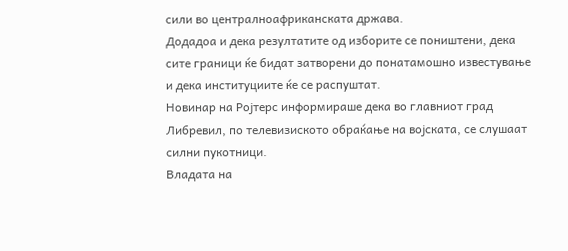сили во централноафриканската држава.
Додадоа и дека резултатите од изборите се поништени, дека сите граници ќе бидат затворени до понатамошно известување и дека институциите ќе се распуштат.
Новинар на Ројтерс информираше дека во главниот град Либревил, по телевизиското обраќање на војската, се слушаат силни пукотници.
Владата на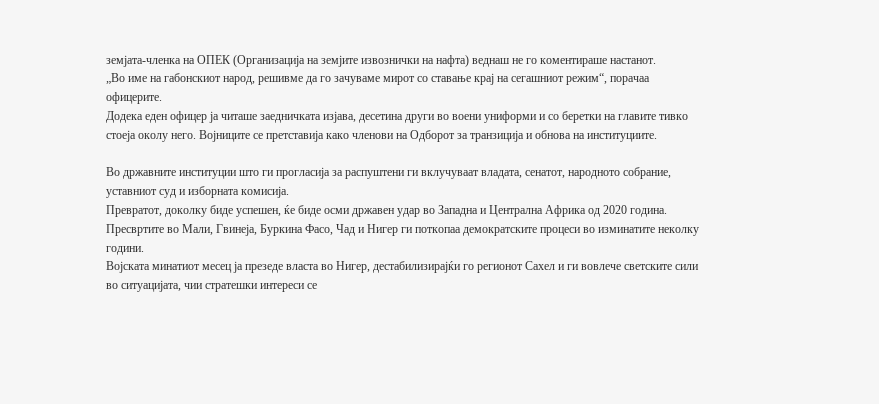земјата-членка на ОПЕК (Организација на земјите извознички на нафта) веднаш не го коментираше настанот.
„Во име на габонскиот народ, решивме да го зачуваме мирот со ставање крај на сегашниот режим“, порачаа офицерите.
Додека еден офицер ја читаше заедничката изјава, десетина други во воени униформи и со беретки на главите тивко стоеја околу него. Војниците се претставија како членови на Одборот за транзиција и обнова на институциите.

Во државните институции што ги прогласија за распуштени ги вклучуваат владата, сенатот, народното собрание, уставниот суд и изборната комисија.
Превратот, доколку биде успешен, ќе биде осми државен удар во Западна и Централна Африка од 2020 година. Пресвртите во Мали, Гвинеја, Буркина Фасо, Чад и Нигер ги поткопаа демократските процеси во изминатите неколку години.
Војската минатиот месец ја презеде власта во Нигер, дестабилизирајќи го регионот Сахел и ги вовлече светските сили во ситуацијата, чии стратешки интереси се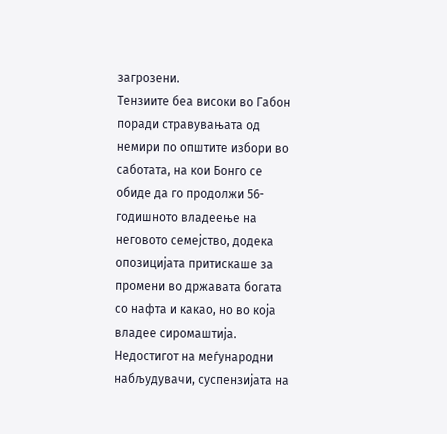загрозени.
Тензиите беа високи во Габон поради стравувањата од немири по општите избори во саботата, на кои Бонго се обиде да го продолжи 56-годишното владеење на неговото семејство, додека опозицијата притискаше за промени во државата богата со нафта и какао, но во која владее сиромаштија.
Недостигот на меѓународни набљудувачи, суспензијата на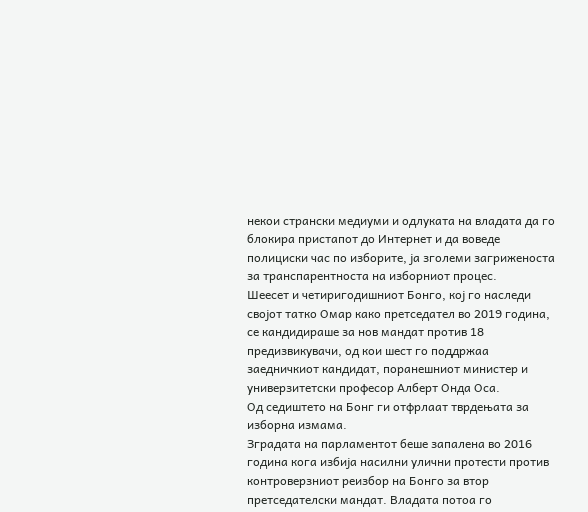некои странски медиуми и одлуката на владата да го блокира пристапот до Интернет и да воведе полициски час по изборите, ја зголеми загриженоста за транспарентноста на изборниот процес.
Шеесет и четиригодишниот Бонго, кој го наследи својот татко Омар како претседател во 2019 година, се кандидираше за нов мандат против 18 предизвикувачи, од кои шест го поддржаа заедничкиот кандидат, поранешниот министер и универзитетски професор Алберт Онда Оса.
Од седиштето на Бонг ги отфрлаат тврдењата за изборна измама.
Зградата на парламентот беше запалена во 2016 година кога избија насилни улични протести против контроверзниот реизбор на Бонго за втор претседателски мандат. Владата потоа го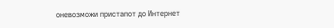оневозможи пристапот до Интернет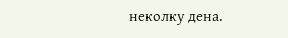неколку дена.